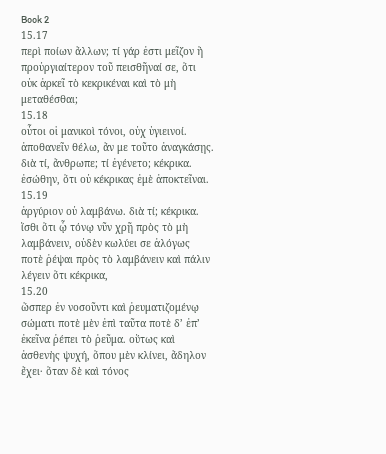Book 2
15.17
περὶ ποίων ἄλλων; τί γάρ ἐστι μεῖζον ἢ προὐργιαίτερον τοῦ πεισθῆναί σε, ὅτι οὐκ ἀρκεῖ τὸ κεκρικέναι καὶ τὸ μὴ μεταθέσθαι;
15.18
οὗτοι οἱ μανικοὶ τόνοι, οὐχ ὑγιεινοί. ἀποθανεῖν θέλω, ἄν με τοῦτο ἀναγκάσῃς. διὰ τί, ἄνθρωπε; τί ἐγένετο; κέκρικα. ἐσώθην, ὅτι οὐ κέκρικας ἐμὲ ἀποκτεῖναι.
15.19
ἀργύριον οὐ λαμβάνω. διὰ τί; κέκρικα. ἴσθι ὅτι ᾧ τόνῳ νῦν χρῇ πρὸς τὸ μὴ λαμβάνειν, οὐδὲν κωλύει σε ἀλόγως ποτὲ ῥέψαι πρὸς τὸ λαμβάνειν καὶ πάλιν λέγειν ὅτι κέκρικα,
15.20
ὥσπερ ἐν νοσοῦντι καὶ ῥευματιζομένῳ σώματι ποτὲ μὲν ἐπὶ ταῦτα ποτὲ δʼ ἐπʼ ἐκεῖνα ῥέπει τὸ ῥεῦμα. οὕτως καὶ ἀσθενὴς ψυχή, ὅπου μὲν κλίνει, ἄδηλον ἔχει· ὅταν δὲ καὶ τόνος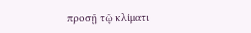προσῇ τῷ κλίματι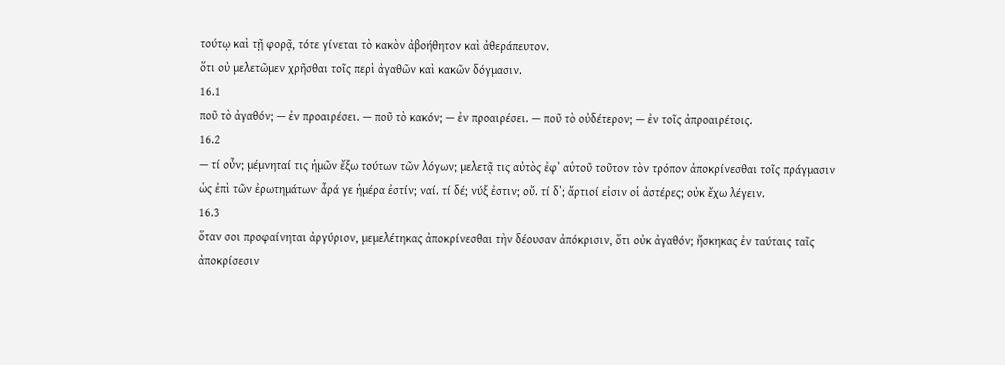τούτῳ καὶ τῇ φορᾷ, τότε γίνεται τὸ κακὸν ἀβοήθητον καὶ ἀθεράπευτον.
ὅτι οὐ μελετῶμεν χρῆσθαι τοῖς περὶ ἀγαθῶν καὶ κακῶν δόγμασιν.
16.1
ποῦ τὸ ἀγαθόν; — ἐν προαιρέσει. — ποῦ τὸ κακόν; — ἐν προαιρέσει. — ποῦ τὸ οὐδέτερον; — ἐν τοῖς ἀπροαιρέτοις.
16.2
— τί οὖν; μέμνηταί τις ἡμῶν ἔξω τούτων τῶν λόγων; μελετᾷ τις αὐτὸς ἐφʼ αὑτοῦ τοῦτον τὸν τρόπον ἀποκρίνεσθαι τοῖς πράγμασιν ὡς ἐπὶ τῶν ἐρωτημάτων· ἆρά γε ἡμέρα ἐστίν; ναί. τί δέ; νύξ ἐστιν; οὔ. τί δʼ; ἄρτιοί εἰσιν οἱ ἀστέρες; οὐκ ἔχω λέγειν.
16.3
ὅταν σοι προφαίνηται ἀργύριον, μεμελέτηκας ἀποκρίνεσθαι τὴν δέουσαν ἀπόκρισιν, ὅτι οὐκ ἀγαθόν; ἤσκηκας ἐν ταύταις ταῖς ἀποκρίσεσιν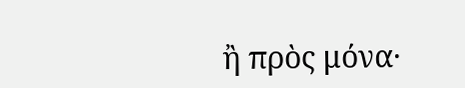ἢ πρὸς μόνα·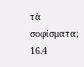τὰ σοφίσματα;
16.4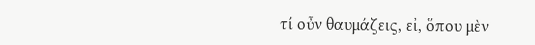τί οὖν θαυμάζεις, εἰ, ὅπου μὲν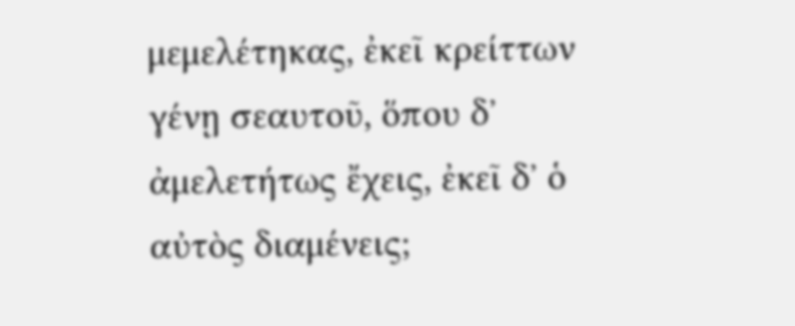μεμελέτηκας, ἐκεῖ κρείττων γένῃ σεαυτοῦ, ὅπου δʼ ἀμελετήτως ἔχεις, ἐκεῖ δʼ ὁ αὐτὸς διαμένεις;